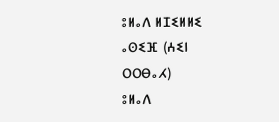ⵓⵍⴰⴷ ⵍⵊⵉⵍⵍⵉ ⴰⵙⵉⴼ (ⵄⵉⵏ ⵔⵔⴱⴰⵃ)
ⵓⵍⴰⴷ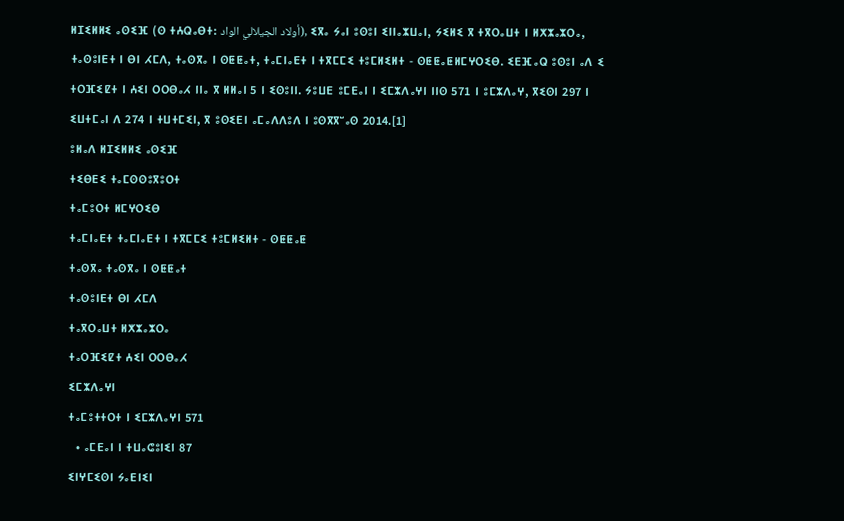ⵍⵊⵉⵍⵍⵉ ⴰⵙⵉⴼ (ⵙ ⵜⵄⵕⴰⴱⵜ: أولاد الجيلالي الواد), ⵉⴳⴰ ⵢⴰⵏ ⵓⵙⵓⵏ ⵉⵏⵏⴰⵣⵡⴰⵏ, ⵢⵉⵍⵉ ⴳ ⵜⴳⵔⴰⵡⵜ ⵏ ⵍⵅⵣⴰⵣⵔⴰ, ⵜⴰⵙⵓⵏⴹⵜ ⵏ ⴱⵏ ⵃⵎⴷ, ⵜⴰⵙⴳⴰ ⵏ ⵙⵟⵟⴰⵜ, ⵜⴰⵎⵏⴰⴹⵜ ⵏ ⵜⴳⵎⵎⵉ ⵜⵓⵎⵍⵉⵍⵜ - ⵙⵟⵟⴰⵟⵍⵎⵖⵔⵉⴱ. ⵉⴹⴼⴰⵕ ⵓⵙⵓⵏ ⴰⴷ ⵉ ⵜⵔⴼⵉⵇⵜ ⵏ ⵄⵉⵏ ⵔⵔⴱⴰⵃ ⵏⵏⴰ ⴳ ⵍⵍⴰⵏ 5 ⵏ ⵉⵙⵓⵏⵏ. ⵢⵓⵡⴹ ⵓⵎⴹⴰⵏ ⵏ ⵉⵎⵣⴷⴰⵖⵏ ⵏⵏⵙ 571 ⵏ ⵓⵎⵣⴷⴰⵖ, ⴳⵉⵙⵏ 297 ⵏ ⵉⵡⵜⵎⴰⵏ ⴷ 274 ⵏ ⵜⵡⵜⵎⵉⵏ, ⴳ ⵓⵙⵉⴹⵏ ⴰⵎⴰⴷⴷⵓⴷ ⵏ ⵓⵙⴳⴳⵯⴰⵙ 2014.[1]
ⵓⵍⴰⴷ ⵍⵊⵉⵍⵍⵉ ⴰⵙⵉⴼ
ⵜⵉⴱⴹⵉ ⵜⴰⵎⵙⵙⵓⴳⵓⵔⵜ
ⵜⴰⵎⵓⵔⵜ ⵍⵎⵖⵔⵉⴱ
ⵜⴰⵎⵏⴰⴹⵜ ⵜⴰⵎⵏⴰⴹⵜ ⵏ ⵜⴳⵎⵎⵉ ⵜⵓⵎⵍⵉⵍⵜ - ⵙⵟⵟⴰⵟ
ⵜⴰⵙⴳⴰ ⵜⴰⵙⴳⴰ ⵏ ⵙⵟⵟⴰⵜ
ⵜⴰⵙⵓⵏⴹⵜ ⴱⵏ ⵃⵎⴷ
ⵜⴰⴳⵔⴰⵡⵜ ⵍⵅⵣⴰⵣⵔⴰ
ⵜⴰⵔⴼⵉⵇⵜ ⵄⵉⵏ ⵔⵔⴱⴰⵃ
ⵉⵎⵣⴷⴰⵖⵏ
ⵜⴰⵎⵓⵜⵜⵔⵜ ⵏ ⵉⵎⵣⴷⴰⵖⵏ 571
  • ⴰⵎⴹⴰⵏ ⵏ ⵜⵡⴰⵛⵓⵏⵉⵏ 87
ⵉⵏⵖⵎⵉⵙⵏ ⵢⴰⴹⵏⵉⵏ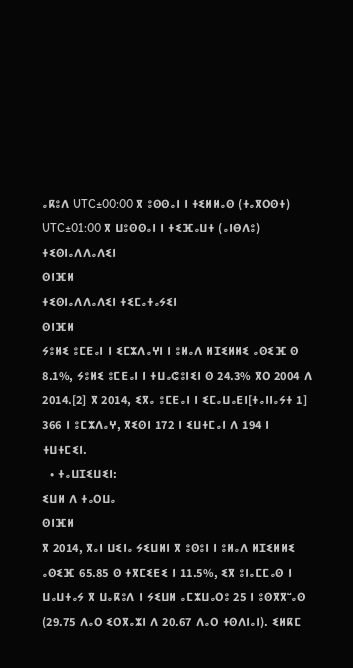ⴰⴽⵓⴷ UTC±00:00 ⴳ ⵓⵙⵙⴰⵏ ⵏ ⵜⵉⵍⵍⴰⵙ (ⵜⴰⴳⵔⵙⵜ)
UTC±01:00 ⴳ ⵡⵓⵙⵙⴰⵏ ⵏ ⵜⵉⴼⴰⵡⵜ (ⴰⵏⴱⴷⵓ)
ⵜⵉⵙⵏⴰⴷⴷⴰⴷⵉⵏ
ⵙⵏⴼⵍ
ⵜⵉⵙⵏⴰⴷⴷⴰⴷⵉⵏ ⵜⵉⵎⴰⵜⴰⵢⵉⵏ
ⵙⵏⴼⵍ
ⵢⵓⵍⵉ ⵓⵎⴹⴰⵏ ⵏ ⵉⵎⵣⴷⴰⵖⵏ ⵏ ⵓⵍⴰⴷ ⵍⵊⵉⵍⵍⵉ ⴰⵙⵉⴼ ⵙ 8.1%, ⵢⵓⵍⵉ ⵓⵎⴹⴰⵏ ⵏ ⵜⵡⴰⵛⵓⵏⵉⵏ ⵙ 24.3% ⴳⵔ 2004 ⴷ 2014.[2] ⴳ 2014, ⵉⴳⴰ ⵓⵎⴹⴰⵏ ⵏ ⵉⵎⴰⵡⴰⴹⵏ[ⵜⴰⵏⵏⴰⵢⵜ 1] 366 ⵏ ⵓⵎⵣⴷⴰⵖ, ⴳⵉⵙⵏ 172 ⵏ ⵉⵡⵜⵎⴰⵏ ⴷ 194 ⵏ ⵜⵡⵜⵎⵉⵏ.
  • ⵜⴰⵡⵊⵉⵡⵉⵏ:
ⵉⵡⵍ ⴷ ⵜⴰⵔⵡⴰ
ⵙⵏⴼⵍ
ⴳ 2014, ⴳⴰⵏ ⵡⵉⵏⴰ ⵢⵉⵡⵍⵏ ⴳ ⵓⵙⵓⵏ ⵏ ⵓⵍⴰⴷ ⵍⵊⵉⵍⵍⵉ ⴰⵙⵉⴼ 65.85 ⵙ ⵜⴳⵎⵉⴹⵉ ⵏ 11.5%, ⵉⴳ ⵓⵏⴰⵎⵎⴰⵙ ⵏ ⵡⴰⵡⵜⴰⵢ ⴳ ⵡⴰⴽⵓⴷ ⵏ ⵢⵉⵡⵍ ⴰⵎⵣⵡⴰⵔⵓ 25 ⵏ ⵓⵙⴳⴳⵯⴰⵙ (29.75 ⴷⴰⵔ ⵉⵔⴳⴰⵣⵏ ⴷ 20.67 ⴷⴰⵔ ⵜⵙⴷⵏⴰⵏ). ⵉⵍⴽⵎ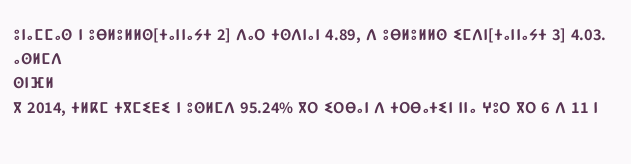ⵓⵏⴰⵎⵎⴰⵙ ⵏ ⵓⴱⵍⵓⵍⵍⵙ[ⵜⴰⵏⵏⴰⵢⵜ 2] ⴷⴰⵔ ⵜⵙⴷⵏⴰⵏ 4.89, ⴷ ⵓⴱⵍⵓⵍⵍⵙ ⵉⵎⴷⵏ[ⵜⴰⵏⵏⴰⵢⵜ 3] 4.03.
ⴰⵙⵍⵎⴷ
ⵙⵏⴼⵍ
ⴳ 2014, ⵜⵍⴽⵎ ⵜⴳⵎⵉⴹⵉ ⵏ ⵓⵙⵍⵎⴷ 95.24% ⴳⵔ ⵉⵔⴱⴰⵏ ⴷ ⵜⵔⴱⴰⵜⵉⵏ ⵏⵏⴰ ⵖⵓⵔ ⴳⵔ 6 ⴷ 11 ⵏ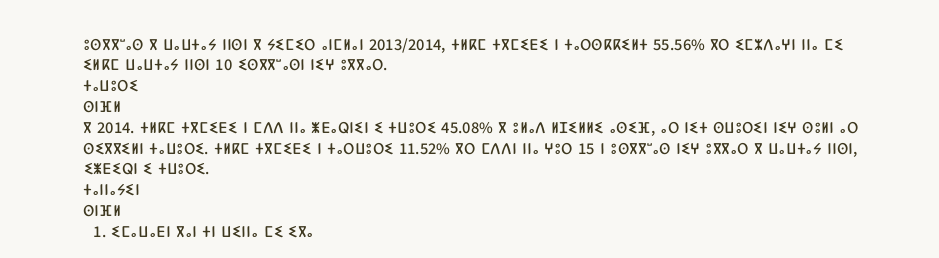ⵓⵙⴳⴳⵯⴰⵙ ⴳ ⵡⴰⵡⵜⴰⵢ ⵏⵏⵙⵏ ⴳ ⵢⵉⵎⵉⵔ ⴰⵏⵎⵍⴰⵏ 2013/2014, ⵜⵍⴽⵎ ⵜⴳⵎⵉⴹⵉ ⵏ ⵜⴰⵔⵙⴽⴽⵉⵍⵜ 55.56% ⴳⵔ ⵉⵎⵣⴷⴰⵖⵏ ⵏⵏⴰ ⵎⵉ ⵉⵍⴽⵎ ⵡⴰⵡⵜⴰⵢ ⵏⵏⵙⵏ 10 ⵉⵙⴳⴳⵯⴰⵙⵏ ⵏⵉⵖ ⵓⴳⴳⴰⵔ.
ⵜⴰⵡⵓⵔⵉ
ⵙⵏⴼⵍ
ⴳ 2014. ⵜⵍⴽⵎ ⵜⴳⵎⵉⴹⵉ ⵏ ⵎⴷⴷ ⵏⵏⴰ ⵥⴹⴰⵕⵏⵉⵏ ⵉ ⵜⵡⵓⵔⵉ 45.08% ⴳ ⵓⵍⴰⴷ ⵍⵊⵉⵍⵍⵉ ⴰⵙⵉⴼ, ⴰⵔ ⵏⵉⵜ ⵙⵡⵓⵔⵉⵏ ⵏⵉⵖ ⵙⵓⵍⵏ ⴰⵔ ⵙⵉⴳⴳⵉⵍⵏ ⵜⴰⵡⵓⵔⵉ. ⵜⵍⴽⵎ ⵜⴳⵎⵉⴹⵉ ⵏ ⵜⴰⵔⵡⵓⵔⵉ 11.52% ⴳⵔ ⵎⴷⴷⵏ ⵏⵏⴰ ⵖⵓⵔ 15 ⵏ ⵓⵙⴳⴳⵯⴰⵙ ⵏⵉⵖ ⵓⴳⴳⴰⵔ ⴳ ⵡⴰⵡⵜⴰⵢ ⵏⵏⵙⵏ, ⵉⵥⴹⵉⵕⵏ ⵉ ⵜⵡⵓⵔⵉ.
ⵜⴰⵏⵏⴰⵢⵉⵏ
ⵙⵏⴼⵍ
  1. ⵉⵎⴰⵡⴰⴹⵏ ⴳⴰⵏ ⵜⵏ ⵡⵉⵏⵏⴰ ⵎⵉ ⵉⴳⴰ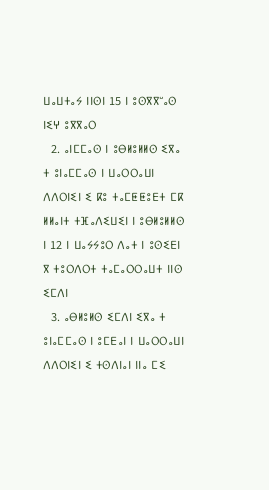ⵡⴰⵡⵜⴰⵢ ⵏⵏⵙⵏ 15 ⵏ ⵓⵙⴳⴳⵯⴰⵙ ⵏⵉⵖ ⵓⴳⴳⴰⵔ
  2. ⴰⵏⵎⵎⴰⵙ ⵏ ⵓⴱⵍⵓⵍⵍⵙ ⵉⴳⴰ ⵜ ⵓⵏⴰⵎⵎⴰⵙ ⵏ ⵡⴰⵔⵔⴰⵡⵏ ⴷⴷⵔⵏⵉⵏ ⵉ ⴽⵓ ⵜⴰⵎⵟⵟⵓⴹⵜ ⵎⴽ ⵍⵍⴰⵏⵜ ⵜⴼⴰⴷⵉⵡⵉⵏ ⵏ ⵓⴱⵍⵓⵍⵍⵙ ⵏ 12 ⵏ ⵡⴰⵢⵢⵓⵔ ⴷⴰⵜ ⵏ ⵓⵙⵉⴹⵏ ⴳ ⵜⵓⵔⴷⵔⵜ ⵜⴰⵎⴰⵔⵔⴰⵡⵜ ⵏⵏⵙ ⵉⵎⴷⵏ
  3. ⴰⴱⵍⵓⵍⵙ ⵉⵎⴷⵏ ⵉⴳⴰ ⵜ ⵓⵏⴰⵎⵎⴰⵙ ⵏ ⵓⵎⴹⴰⵏ ⵏ ⵡⴰⵔⵔⴰⵡⵏ ⴷⴷⵔⵏⵉⵏ ⵉ ⵜⵙⴷⵏⴰⵏ ⵏⵏⴰ ⵎⵉ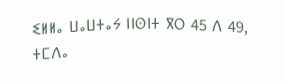ⵉⵍⵍⴰ ⵡⴰⵡⵜⴰⵢ ⵏⵏⵙⵏⵜ ⴳⵔ 45 ⴷ 49, ⵜⵎⴷⴰ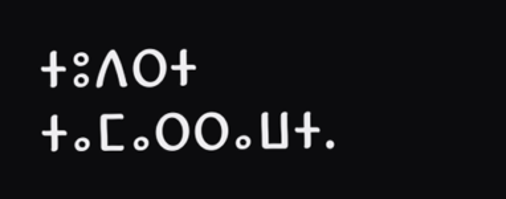ⵜⵓⴷⵔⵜ ⵜⴰⵎⴰⵔⵔⴰⵡⵜ.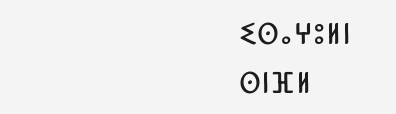ⵉⵙⴰⵖⵓⵍⵏ
ⵙⵏⴼⵍ